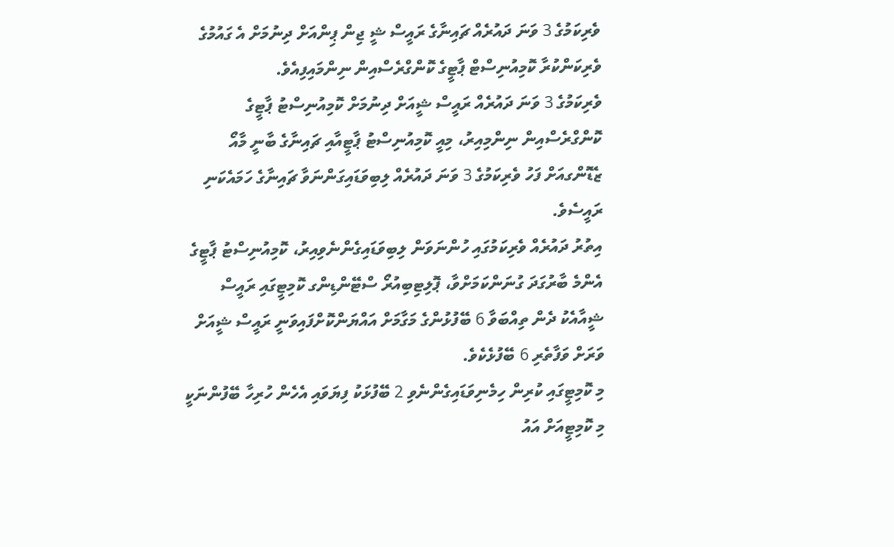ވެރިކަމުގެ 3 ވަނަ ދައުރެއް ޗައިނާގެ ރައީސް ޝީ ޖިން ޕިންއަށް ދިނުމަށް އެ ގައުމުގެ ވެރިކަންކުރާ ކޮމިއުނިސްޓް ޕާޓީގެ ކޮންގްރެސްއިން ނިންމައިފިއެވެ.
ވެރިކަމުގެ 3 ވަނަ ދައުރެއް ރައީސް ޝީއަށް ދިނުމަށް ކޮމިއުނިސްޓު ޕާޓީގެ ކޮންގްރެސްއިން ނިންމިއިރު، މިއީ ކޮމިއުނިސްޓު ޕާޓީއާއި ޗައިނާގެ ބާނީ މާއޯ ޒެޑޮންގއަށް ފަހު ވެރިކަމުގެ 3 ވަނަ ދައުރެއް ލިބިވަޑައިގަންނަވާ ޗައިނާގެ ހަމައެކަނި ރައީސެވެ.
އިތުރު ދައުރެއް ވެރިކަމުގައި ހުންނަވަން ލިބިވަޑައިގެންނެވިއިރު، ކޮމިއުނިސްޓު ޕާޓީގެ އެންމެ ބާރުގަދަ ގުނަންކަމަށްވާ، ޕޮލިޓިބިއުރޯ ސްޓޭންޑިންގ ކޮމިޓީގައި ރައީސް ޝީއާއެކު ދެން ތިއްބަވާ 6 ބޭފުޅުންގެ މަގާމަށް އައްޔަންކޮށްފައިވަނީ ރައީސް ޝީއަށް ވަރަށް ވަފާތެރި 6 ބޭފުޅެކެވެ.
މި ކޮމިޓީގައި ކުރިން ހިމެނިވަޑައިގެންނެވި 2 ބޭފުޅަކު ފިޔަވައި އެހެން ހުރިހާ ބޭފުންނަކީ މި ކޮމިޓީއަށް އައު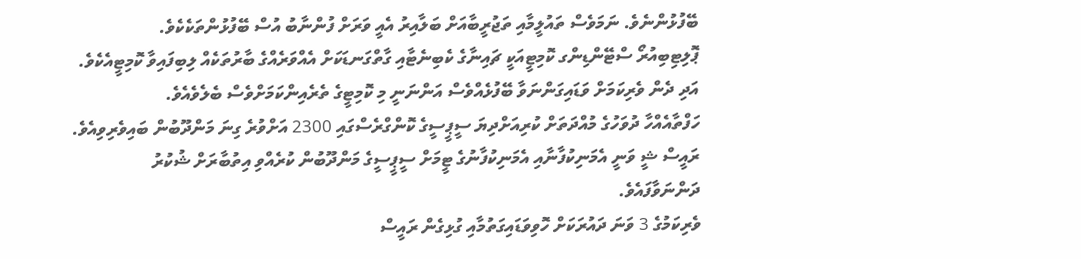ބޭފުޅުންނެވެ. ނަމަވެސް ތައުލީމާއި ތަޖުރީބާއަށް ބަލާއިރު އެއީ ވަރަށް ފުންނާބު އުސް ބޭފުޅުންތަކެކެވެ.
ޕޮލިޓިބިއުރޯ ސްޓޭންޑިންގ ކޮމިޓީއަކީ ޗައިނާގެ ކެބިނެޓާއި ގާތްގަނޑަކަށް އެއްވަރެއްގެ ބާރުތަކެއް ލިބިފައިވާ ކޮމިޓީއެކެވެ. އަދި ދެން ވެރިކަމަށް ވަޑައިގަންނަވާ ބޭފުޅެއްވެސް އަންނަނީ މި ކޮމިޓީގެ ތެރެއިންކަމަށްވެސް ބެލެވެއެވެ.
ހަފްތާއެއްހާ ދުވަހުގެ މުއްދަތަށް ކުރިއަށްދިޔަ ސީޕީސީގެ ކޮންގްރެސްގައި 2300 އަށްވުރެ ގިނަ މަންދޫބުން ބައިވެރިވިއެވެ.
ރައީސް ޝީ ވަނީ އެމަނިކުފާނާއި އެމަނިކުފާނުގެ ޓީމަށް ސީޕީސީގެ މަންދޫބުން ކުރެއްވި އިތުބާރަށް ޝުކުރު ދަންނަވާފައެވެ.
ވެރިކަމުގެ 3 ވަނަ ދައުރަކަށް ހޮވިވަޑައިގަތުމާއި ގުޅިގެން ރައީސް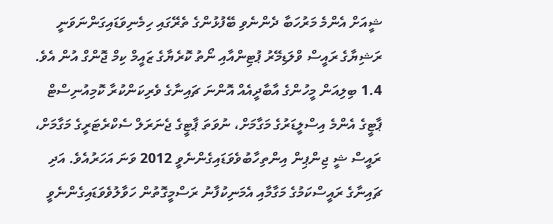ޝީއަށް އެންމެ މަރުހަބާ ދެންނެވި ބޭފުޅުންގެ ތެރޭގައި ހިމެނިވަޑައިގަންނަވަނީ ރަޝިޔާގެ ރައީސް ވްލަޑިމޭރު ޕުޓިންއާއި ނޯތު ކޮރެޔާގެ ޒައީމް ކިމް ޖޮންގް އުން އެވެ.
1.4 ބިލިއަން މީހުންގެ އާބާދީއެއް އޮންނަ ޗައިނާގެ ވެރިކަންކުރާ ކޮމިއުނިސްޓް ޕާޓީގެ އެންމެ އިސްލީޑަރުގެ މަގާމަށް، ނުވަތަ ޕާޓީގެ ޖެނަރަލް ސެކްރެޓަރީގެ މަގާމަށް، ރައީސް ޝީ ޖިންޕިން އިންތިހާބުވެވަޑައިގެންނެވީ 2012 ވަނަ އަހަރުއެވެ. އަދި ޗައިނާގެ ރައީސްކަމުގެ މަގާމާއި އެމަނިކުފާނު ރަސްމީގޮތުން ހަވާލުވެވަޑައިގެންނެވީ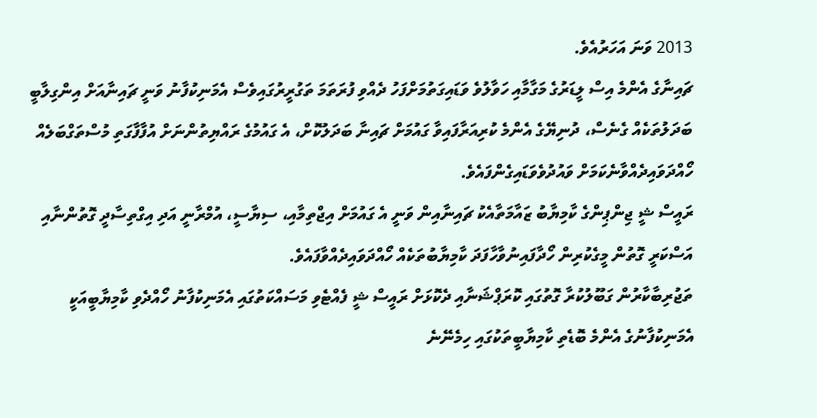2013 ވަނަ އަހަރުއެވެ.
ޗައިނާގެ އެންމެ އިސް ލީޑަރުގެ މަގާމާއި ހަވާލުވެ ވަޑައިގަތުމަށްފަހު ދެއްވި ފުރަތަމަ ތަގުރީރުގައިވެސް އެމަނިކުފާނު ވަނީ ޗައިނާއަށް އިންގިލާބީ ބަދަލުތަކެއް ގެނެސް، ދުނިޔޭގެ އެންމެ ކުރިއަރާފައިވާ ގައުމަށް ޗައިނާ ބަދަލުކޮށް، އެ ގައުމުގެ ރައްޔިތުންނަށް އުފާފާގަތި މުސްތަގްބަލެއް ހޯއްދަވައިދެއްވާނެކަމަށް ވައުދުވެވަޑައިގެންފައެވެ.
ރައީސް ޝީ ޖިންޕިންގެ ކާމިޔާބު ޒައާމަތާއެކު ޗައިނާއިން ވަނީ އެ ގައުމަށް އިޖްތިމާއި، ސިޔާސީ، އުމްރާނީ އަދި އިގްތިސާދީ ގޮތުންނާއި އަސްކަރީ ގޮތުން މީގެކުރިން ހޯދާފައިނުވާހާފަދަ ކާމިޔާބުތަކެއް ހޯއްދަވައިދެއްވާފައެވެ.
ތަޖުރިބާކާރުން ގަބޫލުކުރާ ގޮތުގައި ކޮރަޕްޝަނާއި ދެކޮޅަށް ރައީސް ޝީ ފެއްޓެވި މަސައްކަތުގައި އެމަނިކުފާނު ހޯއްދެވި ކާމިޔާބީއަކީ އެމަނިކުފާނުގެ އެންމެ ބޮޑެތި ކާމިޔާބީތަކުގައި ހިމެނޭނެ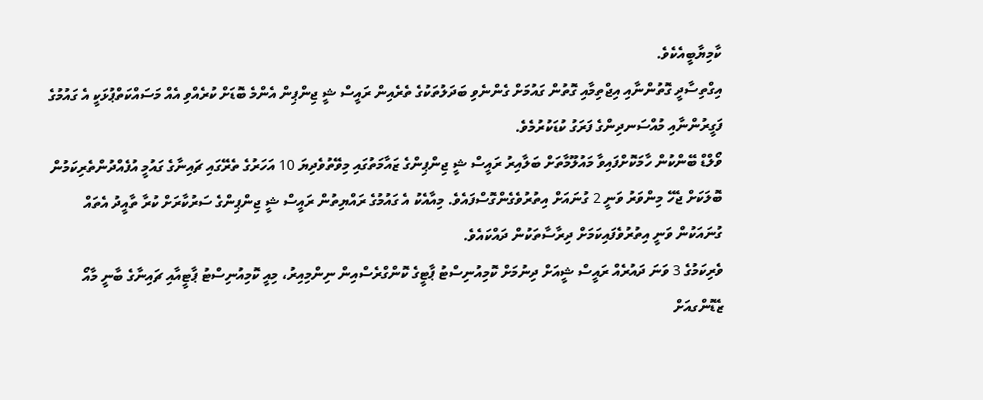ކާމިޔާބީއެކެވެ.
އިގްތިސާދީ ގޮތުންނާއި އިޖްތިމާއި ގޮތުން ގައުމަށް ގެންނެވި ބަދަލުތަކުގެ ތެރެއިން ރައީސް ޝީ ޖިންޕިން އެންމެ ބޮޑަށް ކުރެއްވި އެއް މަސައްކަތްޕުޅަކީ އެ ގައުމުގެ ފަގީރުންނާއި މުއްސަނދިންގެ ފަރަގު ކުޑަކުރުމެވެ.
ވޯލްޑް ބޭންކުން ހާމަކޮށްފައިވާ މައުލޫމާތަށް ބަލާއިރު ރައީސް ޝީ ޖިންޕިންގެ ޒައާމަތުގައި މިވޭތުވެދިޔަ 10 އަހަރުގެ ތެރޭގައި ޗައިނާގެ ގައުމީ އުފެއްދުންތެރިކަމުން ބޮލަކަށް ޖެހޭ މިންވަރު ވަނީ 2 ގުނައަށް އިތުރުވެގެންގޮސްފައެވެ. މިއާއެކު އެ ގައުމުގެ ރައްޔިތުން ރައީސް ޝީ ޖިންޕިންގެ ސަރުކާރަށް ކުރާ ތާއީދު އެތައް ގުނައަކުން ވަނީ އިތުރުވެފައިކަމަށް ދިރާސާތަކުން ދައްކައެވެ.
ވެރިކަމުގެ 3 ވަނަ ދައުރެއް ރައީސް ޝީއަށް ދިނުމަށް ކޮމިއުނިސްޓު ޕާޓީގެ ކޮންގްރެސްއިން ނިންމިއިރު، މިއީ ކޮމިއުނިސްޓު ޕާޓީއާއި ޗައިނާގެ ބާނީ މާއޯ ޒެޑޮންގއަށް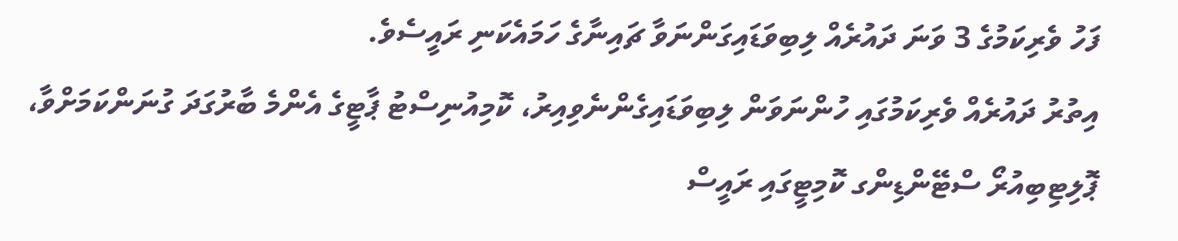ފަހު ވެރިކަމުގެ 3 ވަނަ ދައުރެއް ލިބިވަޑައިގަންނަވާ ޗައިނާގެ ހަމައެކަނި ރައީސެވެ.
އިތުރު ދައުރެއް ވެރިކަމުގައި ހުންނަވަން ލިބިވަޑައިގެންނެވިއިރު، ކޮމިއުނިސްޓު ޕާޓީގެ އެންމެ ބާރުގަދަ ގުނަންކަމަށްވާ، ޕޮލިޓިބިއުރޯ ސްޓޭންޑިންގ ކޮމިޓީގައި ރައީސް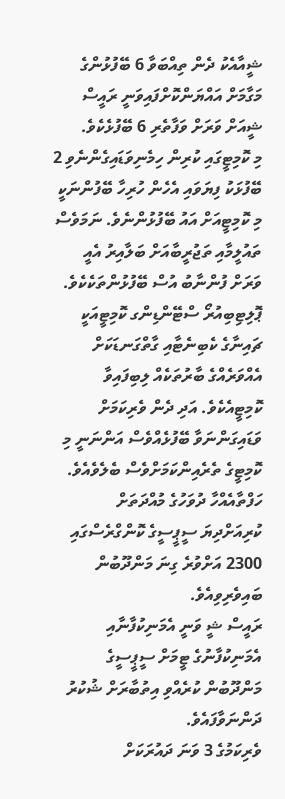ޝީއާއެކު ދެން ތިއްބަވާ 6 ބޭފުޅުންގެ މަގާމަށް އައްޔަންކޮށްފައިވަނީ ރައީސް ޝީއަށް ވަރަށް ވަފާތެރި 6 ބޭފުޅެކެވެ.
މި ކޮމިޓީގައި ކުރިން ހިމެނިވަޑައިގެންނެވި 2 ބޭފުޅަކު ފިޔަވައި އެހެން ހުރިހާ ބޭފުންނަކީ މި ކޮމިޓީއަށް އައު ބޭފުޅުންނެވެ. ނަމަވެސް ތައުލީމާއި ތަޖުރީބާއަށް ބަލާއިރު އެއީ ވަރަށް ފުންނާބު އުސް ބޭފުޅުންތަކެކެވެ.
ޕޮލިޓިބިއުރޯ ސްޓޭންޑިންގ ކޮމިޓީއަކީ ޗައިނާގެ ކެބިނެޓާއި ގާތްގަނޑަކަށް އެއްވަރެއްގެ ބާރުތަކެއް ލިބިފައިވާ ކޮމިޓީއެކެވެ. އަދި ދެން ވެރިކަމަށް ވަޑައިގަންނަވާ ބޭފުޅެއްވެސް އަންނަނީ މި ކޮމިޓީގެ ތެރެއިންކަމަށްވެސް ބެލެވެއެވެ.
ހަފްތާއެއްހާ ދުވަހުގެ މުއްދަތަށް ކުރިއަށްދިޔަ ސީޕީސީގެ ކޮންގްރެސްގައި 2300 އަށްވުރެ ގިނަ މަންދޫބުން ބައިވެރިވިއެވެ.
ރައީސް ޝީ ވަނީ އެމަނިކުފާނާއި އެމަނިކުފާނުގެ ޓީމަށް ސީޕީސީގެ މަންދޫބުން ކުރެއްވި އިތުބާރަށް ޝުކުރު ދަންނަވާފައެވެ.
ވެރިކަމުގެ 3 ވަނަ ދައުރަކަށް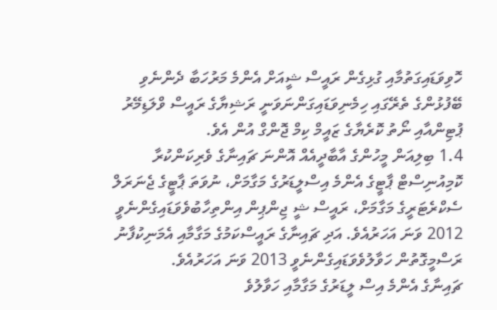ހޮވިވަޑައިގަތުމާއި ގުޅިގެން ރައީސް ޝީއަށް އެންމެ މަރުހަބާ ދެންނެވި ބޭފުޅުންގެ ތެރޭގައި ހިމެނިވަޑައިގަންނަވަނީ ރަޝިޔާގެ ރައީސް ވްލަޑިމޭރު ޕުޓިންއާއި ނޯތު ކޮރެޔާގެ ޒައީމް ކިމް ޖޮންގް އުން އެވެ.
1.4 ބިލިއަން މީހުންގެ އާބާދީއެއް އޮންނަ ޗައިނާގެ ވެރިކަންކުރާ ކޮމިއުނިސްޓް ޕާޓީގެ އެންމެ އިސްލީޑަރުގެ މަގާމަށް، ނުވަތަ ޕާޓީގެ ޖެނަރަލް ސެކްރެޓަރީގެ މަގާމަށް، ރައީސް ޝީ ޖިންޕިން އިންތިހާބުވެވަޑައިގެންނެވީ 2012 ވަނަ އަހަރުއެވެ. އަދި ޗައިނާގެ ރައީސްކަމުގެ މަގާމާއި އެމަނިކުފާނު ރަސްމީގޮތުން ހަވާލުވެވަޑައިގެންނެވީ 2013 ވަނަ އަހަރުއެވެ.
ޗައިނާގެ އެންމެ އިސް ލީޑަރުގެ މަގާމާއި ހަވާލުވެ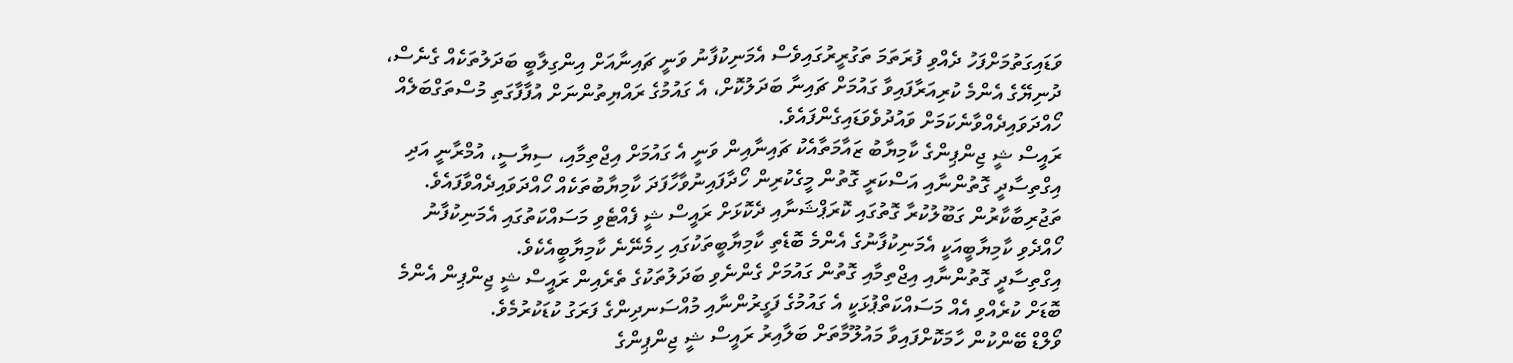ވަޑައިގަތުމަށްފަހު ދެއްވި ފުރަތަމަ ތަގުރީރުގައިވެސް އެމަނިކުފާނު ވަނީ ޗައިނާއަށް އިންގިލާބީ ބަދަލުތަކެއް ގެނެސް، ދުނިޔޭގެ އެންމެ ކުރިއަރާފައިވާ ގައުމަށް ޗައިނާ ބަދަލުކޮށް، އެ ގައުމުގެ ރައްޔިތުންނަށް އުފާފާގަތި މުސްތަގްބަލެއް ހޯއްދަވައިދެއްވާނެކަމަށް ވައުދުވެވަޑައިގެންފައެވެ.
ރައީސް ޝީ ޖިންޕިންގެ ކާމިޔާބު ޒައާމަތާއެކު ޗައިނާއިން ވަނީ އެ ގައުމަށް އިޖްތިމާއި، ސިޔާސީ، އުމްރާނީ އަދި އިގްތިސާދީ ގޮތުންނާއި އަސްކަރީ ގޮތުން މީގެކުރިން ހޯދާފައިނުވާހާފަދަ ކާމިޔާބުތަކެއް ހޯއްދަވައިދެއްވާފައެވެ.
ތަޖުރިބާކާރުން ގަބޫލުކުރާ ގޮތުގައި ކޮރަޕްޝަނާއި ދެކޮޅަށް ރައީސް ޝީ ފެއްޓެވި މަސައްކަތުގައި އެމަނިކުފާނު ހޯއްދެވި ކާމިޔާބީއަކީ އެމަނިކުފާނުގެ އެންމެ ބޮޑެތި ކާމިޔާބީތަކުގައި ހިމެނޭނެ ކާމިޔާބީއެކެވެ.
އިގްތިސާދީ ގޮތުންނާއި އިޖްތިމާއި ގޮތުން ގައުމަށް ގެންނެވި ބަދަލުތަކުގެ ތެރެއިން ރައީސް ޝީ ޖިންޕިން އެންމެ ބޮޑަށް ކުރެއްވި އެއް މަސައްކަތްޕުޅަކީ އެ ގައުމުގެ ފަގީރުންނާއި މުއްސަނދިންގެ ފަރަގު ކުޑަކުރުމެވެ.
ވޯލްޑް ބޭންކުން ހާމަކޮށްފައިވާ މައުލޫމާތަށް ބަލާއިރު ރައީސް ޝީ ޖިންޕިންގެ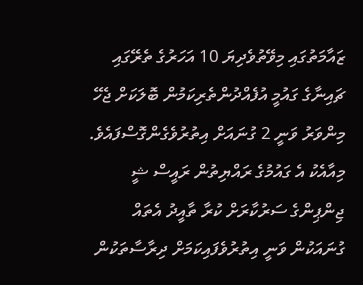ޒައާމަތުގައި މިވޭތުވެދިޔަ 10 އަހަރުގެ ތެރޭގައި ޗައިނާގެ ގައުމީ އުފެއްދުންތެރިކަމުން ބޮލަކަށް ޖެހޭ މިންވަރު ވަނީ 2 ގުނައަށް އިތުރުވެގެންގޮސްފައެވެ. މިއާއެކު އެ ގައުމުގެ ރައްޔިތުން ރައީސް ޝީ ޖިންޕިންގެ ސަރުކާރަށް ކުރާ ތާއީދު އެތައް ގުނައަކުން ވަނީ އިތުރުވެފައިކަމަށް ދިރާސާތަކުން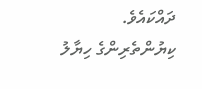ދައްކައެވެ.
ކިޔުންތެރިންގެ ހިޔާލު